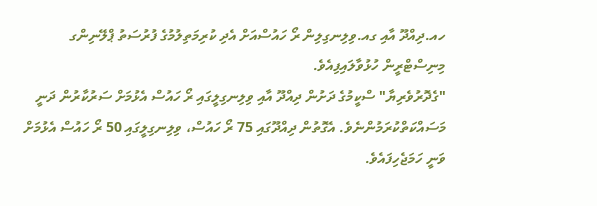ހއ.ދިއްދޫ އާއި ގއ.ވިލިނގިލިން ރޯ ހައުސްއަށް އެދި ކުރިމަތިލުމުގެ ފުރުސަތު ޕްލޭނިންގ މިނިސްޓްރީން ހުޅުވާލައިފިއެވެ.
"ގެދޮރުވެރިޔާ" ސްކީމުގެ ދަށުން ދިއްދޫ އާއި ވިލިނގިލީގައި ރޯ ހައުސް އެޅުމަށް ސަރުކާރުން ދަނީ މަސައްކަތްކުރަމުންނެވެ. އެގޮތުން ދިއްދޫގައި 75 ރޯ ހައުސް، ވިލިނގިލީގައި 50 ރޯ ހައުސް އެޅުމަށް ވަނީ ހަމަޖެހިފައެވެ.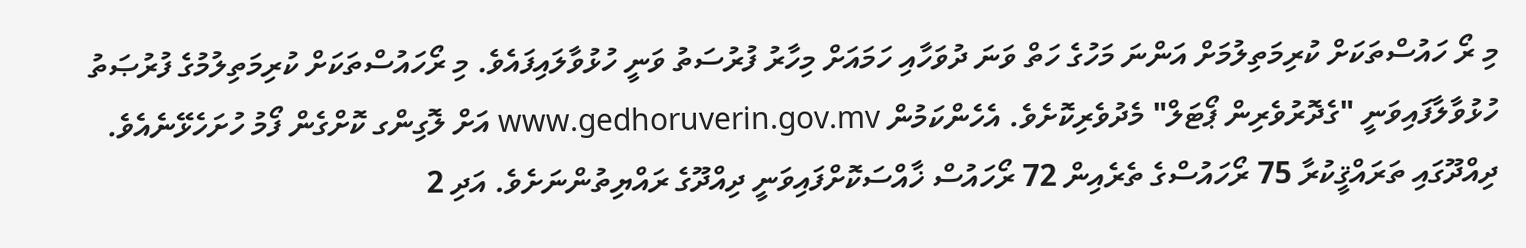މި ރޯ ހައުސްތަކަށް ކުރިމަތިލުމަށް އަންނަ މަހުގެ ހަތް ވަނަ ދުވަހާއި ހަމައަށް މިހާރު ފުރުސަތު ވަނީ ހުޅުވާލައިފައެވެ. މި ރޯހައުސްތަކަށް ކުރިމަތިލުމުގެ ފުރުޞަތު ހުޅުވާލާފައިވަނީ "ގެދޮރުވެރިން ޕޯޓަލް" މެދުވެރިކޮށެވެ. އެހެންކަމުން www.gedhoruverin.gov.mv އަށް ލޮގިންގ ކޮށްގެން ފޯމު ހުށަހެޅޭނެއެވެ.
ދިއްދޫގައި ތަރައްޤީކުރާ 75 ރޯހައުސްގެ ތެރެއިން 72 ރޯހައުސް ޚާއްސަކޮށްފައިވަނީ ދިއްދޫގެ ރައްޔިތުންނަށެވެ. އަދި 2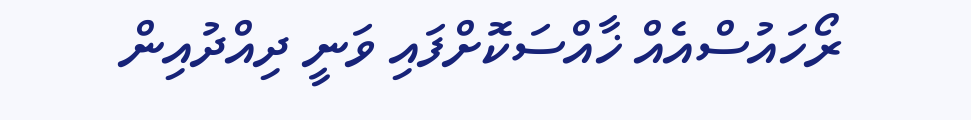ރޯހައުސްއެއް ޚާއްސަކޮށްފައި ވަނީ ދިއްދުއިން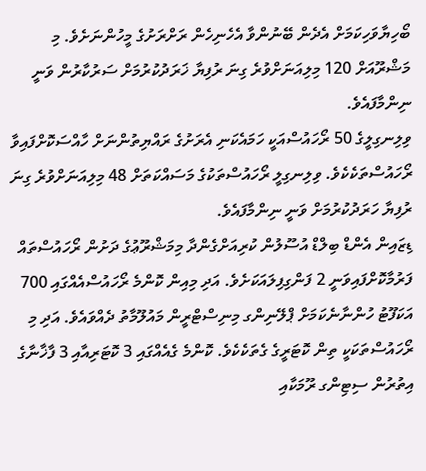ބޯހިޔާވަހިކަމަށް އެދެން ބޭނުންވާ އެހެނިހެން ރަށްރަށުގެ މީހުންނަށެވެ. މި މަޝްރޫއަށް 120 މިލިއަނަށްވުރެ ގިނަ ރުފިޔާ ޚަރަދުކުރުމަށް ސަރުކާރުން ވަނީ ނިންމާފައެވެ.
ވިލިނގިލީގެ 50 ރޯހައުސްއަކީ ހަމައެކަނި އެރަށުގެ ރައްޔިތުންނަށް ހާއްސަކޮށްފައިވާ ރޯހައުސްތަކެކެވެ. ވިލިނގިލީ ރޯހައުސްތަކުގެ މަސައްކަތަށް 48 މިލިއަނަށްވުރެ ގިނަ ރުފިޔާ ހަރަދުކުރުމަށް ވަނީ ނިންމާފައެވެ.
ޑިޒައިން އެންޑް ބިލްޑް އުސޫލުން ކުރިއަށްގެންދާ މިމަޝްރޫޢުގެ ދަށުން ރޯހައުސްތައް ފަރުމާކޮށްފައިވަނީ 2 ފަންގިފިލައަކަށެވެ. އަދި މިއިން ކޮންމެ ރޯހައުސްއެއްގައި 700 އަކަފޫޓު ހުންނާނެކަމަށް ޕްލޭނިންގ މިނިސްޓްރީން މައުލޫމާތު ދެއްވައެވެ. އަދި މި ރޯހައުސްތަކަކީ ތިން ކޮޓަރީގެ ގެތަކެކެވެ. ކޮންމެ ގެއެއްގައި 3 ކޮޓަރިއާއި 3 ފާޚާނާގެ އިތުރުން ސިޓިންގ ރޫމަކާއި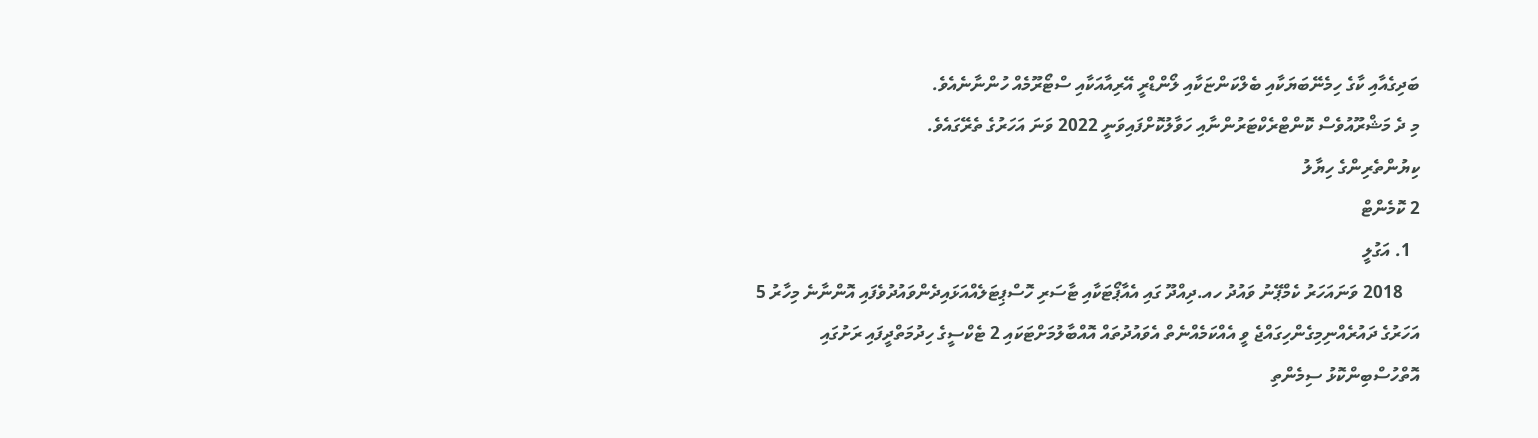ބަދިގެއާއި ކާގެ ހިމެނޭބަޔަކާއި ބެލްކަންޏަކާއި ލޯންޑްރީ އޭރިއާއަކާއި ސްޓޯރޫމެއް ހުންނާނެއެވެ.
މި ދެ މަޝްރޫއުވެސް ކޮންޓްރެކްޓަރުންނާއި ހަވާލުކޮށްފައިވަނީ 2022 ވަނަ އަހަރުގެ ތެރޭގައެވެ.
ކިޔުންތެރިންގެ ހިޔާލު
2 ކޮމެންޓް
  1. އަގުލީ
    2018 ވަނައަހަރު ކެމްޕޭނު ވައުދު ހއ.ދިއްދޫ ގައި އެއާޕޯޓަކާއި ޓާސަރި ހޮސްޕިޓަލެއްއަޅައިދެންވައުދުވެފައި އޮންނާނެ މިހާރު 5 އަހަރުގެ ދައުރެއްނިމިގެންހިގައްޖެ ވީ އެއްކަމެއްނެތް އެވައުދުތައް އޮއްބާލުމަށްޓަކައި 2 ޓެކްސީގެ ހިދުމަތްދީފައި ރަށުގައި އޮތްހުސްބިންކޮޅު ސިމެންތި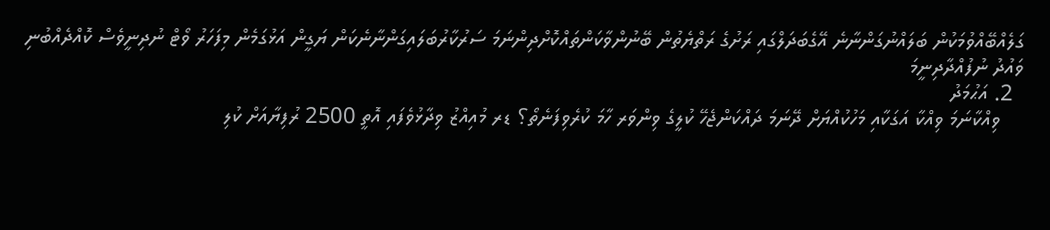ގަލެއްބޭއްވުމަކުން ބަލައްނުގަންނާނެ އޭގެބަދަލްގައި ރަށުގެ ރަތްޔެތުން ބޭނުންވާކަންތައްކޮށްދިންނަމަ ސަރުކާރުބަލައިގަންނާނެކަން ޔަގީން އަޅުގަމެން މިފަހަރު ވޯޓް ނުދިނީވެސް ކޮއްދެއްބުނި ވައުދު ނުފުއްދާދިނީމަ
  2. އަޙުމަދު
    ވިއްކާނަމަ ވިއްކާ އަގަކާއި މަހުކުއްޔަށް ދޭނަމަ ދައްކަންޖެހޭ ކުލީގެ ވިންވަރ ހާމަ ކުރެވިފަނެތޯ؟ ޑރ މުއިއްޒު ވިދާޅުވެފައި އޮތީ 2500 ރުފިޔާއަށް ކުލި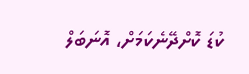ކުޑަ ކޮށްދޭނެކަމަށް، އޮނަބަލް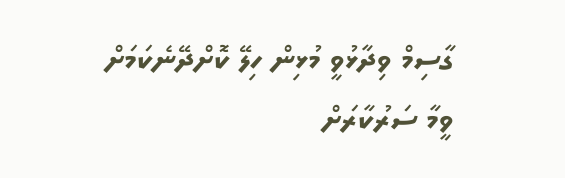ގާސިމް ވިދާޅުވީ މުޅިން ހިލޭ ކޮށްދޭނެކަމަށް ވީމާ ސަރުކާރަށް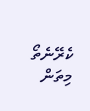ކެރޭނެތޯ މިތަން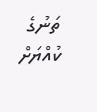ތަނުގެ ކުއްޔަށް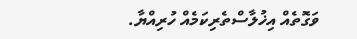ވަގޮތެއް އިޚުލާސްތެރިކަމެއް ހުރިއްޔާ.